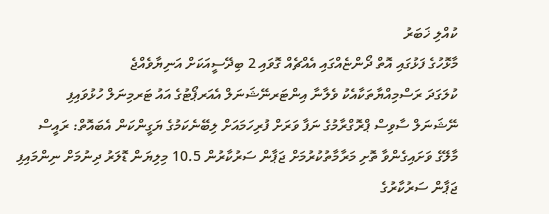ކުއްލި ޚަބަރު
މާޅޮހުގެ ފަޅުގައި އޮތް ދޯންޏެއްގައި އެއްޗެއް ގޮވައި 2 ބިދޭސީއަކަށް އަނިޔާވެއްޖެ
ކުލަގަދަ ރަސްމިއްޔާތަކާއެކު ވެލާނާ އިންޓަރނޭޝަނަލް އެއަރޕޯޓުގެ އައު ޓަރމިނަލް ހުޅުވައިފި
ނޭޝަނަލް ސާވިސް ޕްރޮގްރާމުގެ ނަފާ ވަރަށް ފުރިހަމައަށް ލިބޭނެކަމުގެ ޔަގީންކަން އެބައޮތް: ރައީސް
މާލޭގެ ވަށައިގެންވާ ތޮށި މަރާމާތުކުރުމަށް ޖަޕާން ސަރުކާރުން 10.5 މިލިޔަން ޑޮލަރު ދިނުމަށް ނިންމައިފި
ޖަޕާން ސަރުކާރުގެ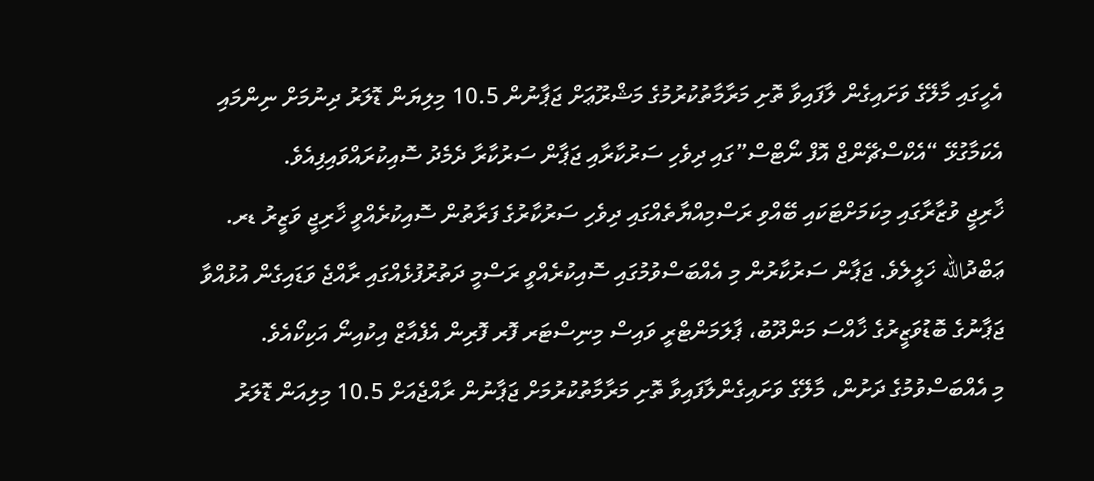އެހީގައި މާލޭގެ ވަށައިގެން ލާފައިވާ ތޮށި މަރާމާތުކުރުމުގެ މަޝްރޫޢަށް ޖަޕާނުން 10.5 މިލިޔަން ޑޮލަރު ދިނުމަށް ނިންމައި އެކަމާގުޅޭ “އެކްސްޗޭންޖް އޮފް ނޯޓްސް”ގައި ދިވެހި ސަރުކާރާއި ޖަޕާން ސަރުކާރާ ދެމެދު ސޮއިކުރައްވައިފިއެވެ.
ޚާރިޖީ ވުޒާރާގައި މިކަމަށްޓަކައި ބޭއްވި ރަސްމިއްޔާތެއްގައި ދިވެހި ސަރުކާރުގެ ފަރާތުން ސޮއިކުރެއްވީ ޚާރިޖީ ވަޒީރު ޑރ. ޢަބްދުالله ޚަލީލެވެ. ޖަޕާން ސަރުކާރުން މި އެއްބަސްވުމުގައި ސޮއިކުރެއްވީ ރަސްމީ ދަތުރުފުޅެއްގައި ރާއްޖެ ވަޑައިގެން އުޅުއްވާ ޖަޕާނުގެ ބޮޑުވަޒީރުގެ ޚާއްސަ މަންދޫބު، ޕާލަމަންޓްރީ ވައިސް މިނިސްޓަރ ފޮރ ފޮރިން އެފެއާޒް އިކުއިނޯ އަކިކޯއެވެ.
މި އެއްބަސްވުމުގެ ދަށުން، މާލޭގެ ވަށައިގެންލާފައިވާ ތޮށި މަރާމާތުކުރުމަށް ޖަޕާނުން ރާއްޖެއަށް 10.5 މިލިއަން ޑޮލަރު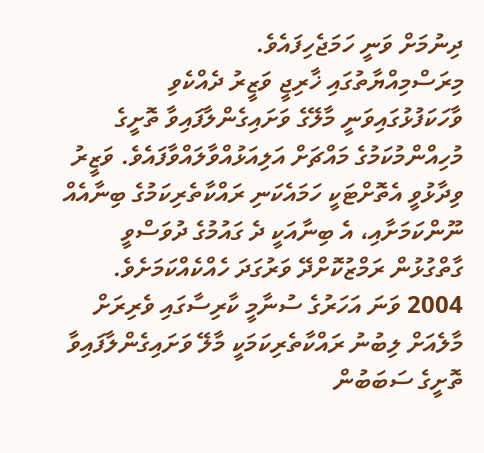ދިނުމަށް ވަނީ ހަމަޖެހިފައެވެ.
މިރަސްމިއްޔާތުގައި ޚާރިޖީ ވަޒީރު ދެއްކެވި ވާހަކަފުޅުގައިވަނީ މާލޭގެ ވަށައިގެންލާފައިވާ ތޮށީގެ މުހިއްންމުކަމުގެ މައްޗަށް އަލިއަޅުއްވާލައްވާފައެވެ. ވަޒީރު ވިދާޅުވީ އެތޮށްޓަކީ ހަމައެކަނި ރައްކާތެރިކަމުގެ ބިނާއެއް ނޫންކަމަށާއި، އެ ބިނާއަކީ ދެ ގައުމުގެ ދުވަސްވީ ގާތްގުޅުން ރަމްޒުކޮށްދޭ ވަރުގަދަ ހެއްކެއްކަމަށެވެ.
2004 ވަނަ އަހަރުގެ ސުނާމީ ކާރިސާގައި ވެރިރަށް މާލެއަށް ލިބުނު ރައްކާތެރިކަމަކީ މާލޭ ވަށައިގެންލާފައިވާ ތޮށީގެ ސަބަބުން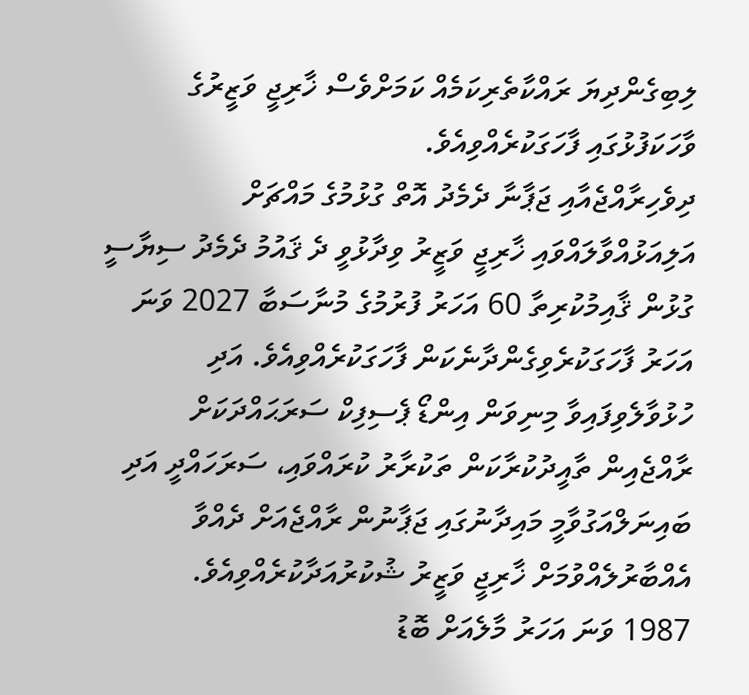ލިބިގެންދިޔަ ރައްކާތެރިކަމެއް ކަމަށްވެސް ޚާރިޖީ ވަޒީރުގެ ވާހަކަފުޅުގައި ފާހަގަކުރެއްވިއެވެ.
ދިވެހިރާއްޖެއާއި ޖަޕާނާ ދެމެދު އޮތް ގުޅުމުގެ މައްޗަށް އަލިއަޅުއްވާލައްވައި ޚާރިޖީ ވަޒީރު ވިދާޅުވީ ދެ ޤައުމު ދެމެދު ސިޔާސީ ގުޅުން ޤާއިމުކުރިތާ 60 އަހަރު ފުރުމުގެ މުނާސަބާ 2027 ވަނަ އަހަރު ފާހަގަކުރެވިގެންދާނެކަން ފާހަގަކުރެއްވިއެވެ. އަދި ހުޅުވާލެވިފައިވާ މިނިވަން އިންޑޯ ޕެސިފިކް ސަރަޙައްދަކަށް ރާއްޖެއިން ތާއީދުކުރާކަން ތަކުރާރު ކުރައްވައި، ސަރަހައްދީ އަދި ބައިނަލްއަގުވާމީ މައިދާނުގައި ޖަޕާނުން ރާއްޖެއަށް ދެއްވާ އެއްބާރުލެއްވުމަށް ޚާރިޖީ ވަޒީރު ޝުކުރުއަދާކުރެއްވިއެވެ.
1987 ވަނަ އަހަރު މާލެއަށް ބޮޑު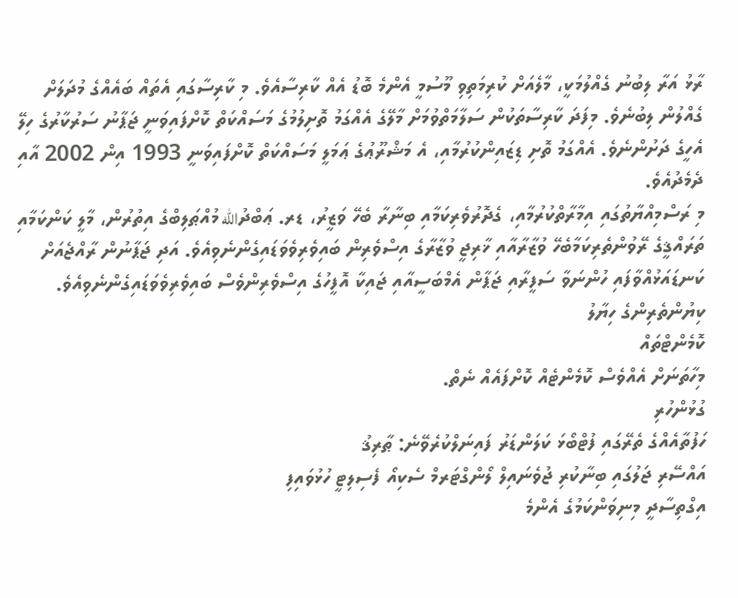ރާޅު އަރާ ލިބުނު ގެއްލުމަކީ، މާލެއަށް ކުރިމަތިވި މޫސުމީ އެންމެ ބޮޑު އެއް ކާރިސާއެވެ. މި ކާރިސާގައި އެތައް ބައެއްގެ މުދަލަށް ގެއްލުން ލިބުނެވެ. މިފަދަ ކާރިސާތަކުން ސަލާމަތްވުމަށް މާލޭގެ އެއްގަމު ތޮށިލުމުގެ މަސައްކަތް ކޮށްފައިވަނީ ޖަޕާނު ސަރުކާރުގެ ހިލޭ އެހީގެ ދަށުންނެވެ. އެއްގަމު ތޮށި ޑިޒައިންކުރުމާއި، އެ މަޝްރޫޢުގެ ޢަމަލީ މަސައްކަތް ކޮށްފައިވަނީ 1993 އިން 2002 އާއި ދެމެދުއެވެ.
މި ރަސްމިއްޔާތުގައި އިމާރާތްކުރުމާއި، ގެދޮރުވެރިކަމާއި ބިނާރާ ބެހޭ ވަޒީރު، ޑރ. ޢަބްދުالله މުއްޠަލިބްގެ އިތުރުން، މާލީ ކަންކަމާއި ތަރައްޤީގެ ރޭވުންތެރިކަމާބެހޭ ވުޒާރާއާއި ޚާރިޖީ ވުޒާރާގެ އިސްވެރިން ބައިވެރިވެވަޑައިގެންނެވިއެވެ. އަދި ޖަޕާނުން ރާއްޖެއަށް ކަނޑައަޅުއްވާފައި ހުންނަވާ ސަފީރާއި ޖަޕާން އެމްބަސީއާއި ޖައިކާ އޮފީހުގެ އިސްވެރިންވެސް ބައިވެރިވެވަޑައިގެންނެވިއެވެ.
ކިޔުންތެރިންގެ ހިޔާލު
ކޮމެންޓްތައް
މިހާތަނަށް އެއްވެސް ކޮމެންޓެއް ކޮށްފައެއް ނެތް.
ގުޅުންހުރި
ހަފުތާއެއްގެ ތެރޭގައި ފުޓްބޯޅަ ކަލަންޑަރު ފައިނަލްކުރެވޭނެ: ޠާރިޤު
އައްސޭރި ޖަލުގައި ބިނާކުރި ޖުވެނައިލް ލޯންގްޓަރމް ސެކިއޯ ފެސިލިޓީ ހުޅުވައިފި
އިގްތިސާދީ މިނިވަންކަމުގެ އެންމެ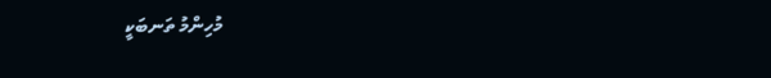މުހިންމު ތަނބަކީ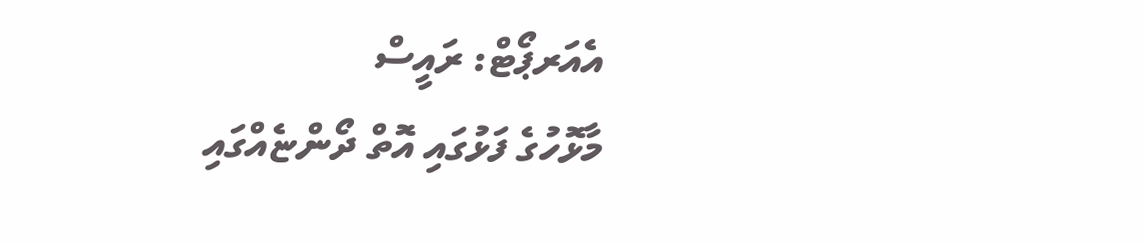އެއަރޕޯޓް: ރައީސް
މާޅޮހުގެ ފަޅުގައި އޮތް ދޯންޏެއްގައި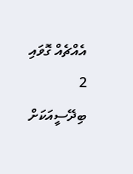އެއްޗެއް ގޮވައި 2 ބިދޭސީއަކަށް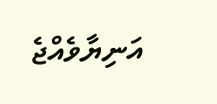އަނިޔާވެއްޖެ